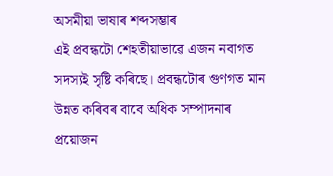অসমীয়া ভাষাৰ শব্দসম্ভাৰ
এই প্ৰবন্ধটো শেহতীয়াভাৱে এজন নবাগত সদস্যই সৃষ্টি কৰিছে। প্ৰবন্ধটোৰ গুণগত মান উন্নত কৰিবৰ বাবে অধিক সম্পাদনাৰ প্ৰয়োজন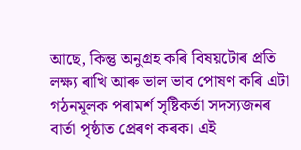আছে, কিন্তু অনুগ্ৰহ কৰি বিষয়টোৰ প্ৰতি লক্ষ্য ৰাখি আৰু ভাল ভাব পোষণ কৰি এটা গঠনমূলক পৰামৰ্শ সৃষ্টিকৰ্তা সদস্যজনৰ বাৰ্তা পৃষ্ঠাত প্ৰেৰণ কৰক। এই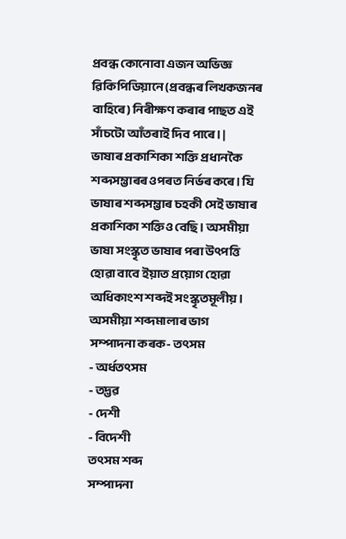প্ৰবন্ধ কোনোবা এজন অভিজ্ঞ ৱিকিপিডিয়ানে (প্ৰবন্ধৰ লিখকজনৰ বাহিৰে) নিৰীক্ষণ কৰাৰ পাছত এই সাঁচটো আঁতৰাই দিব পাৰে। |
ভাষাৰ প্ৰকাশিকা শক্তি প্ৰধানকৈ শব্দসম্ভাৰৰ ওপৰত নিৰ্ভৰ কৰে। যি ভাষাৰ শব্দসম্ভাৰ চহকী সেই ভাষাৰ প্ৰকাশিকা শক্তিও বেছি। অসমীয়া ভাষা সংস্কৃত ভাষাৰ পৰা উৎপত্তি হোৱা বাবে ইয়াত প্ৰয়োগ হোৱা অধিকাংশ শব্দই সংস্কৃতমূলীয়।
অসমীয়া শব্দমালাৰ ভাগ
সম্পাদনা কৰক- তৎসম
- অৰ্ধতৎসম
- তদ্ভৱ
- দেশী
- বিদেশী
তৎসম শব্দ
সম্পাদনা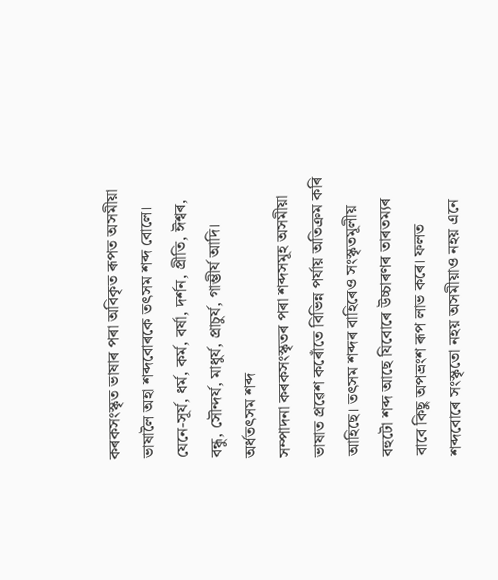কৰকসংস্কৃত ভাষাৰ পৰা অবিকৃত ৰূপত অসমীয়া ভাষালৈ অহা শব্দবোৰকে তৎসম শব্দ বোলে। যেনে-সূৰ্য, ধৰ্ম, কৰ্ম, বৰ্ষা, দৰ্শন, প্ৰীতি, ঈশ্বৰ, বন্ধু, সৌন্দৰ্য, মাধুৰ্য, প্ৰাচুৰ্য, গাম্ভীৰ্য আদি।
অৰ্ধতৎসম শব্দ
সম্পাদনা কৰকসংস্কৃতৰ পৰা শব্দসমূহ অসমীয়া ভাষাত প্ৰৱেশ কৰোঁতে বিভিন্ন পৰ্যায় অতিক্ৰম কৰি আহিছে। তৎসম শব্দৰ বাহিৰেও সংস্কৃতমূলীয় বহুটো শব্দ আছে যিবোৰে উচ্চাৰণৰ তাৰতম্যৰ বাবে কিছু অপভ্ৰংশ ৰূপ লাভ কৰে। ফলত শব্দবোৰে সংস্কৃতো নহয় অসমীয়াও নহয় এনে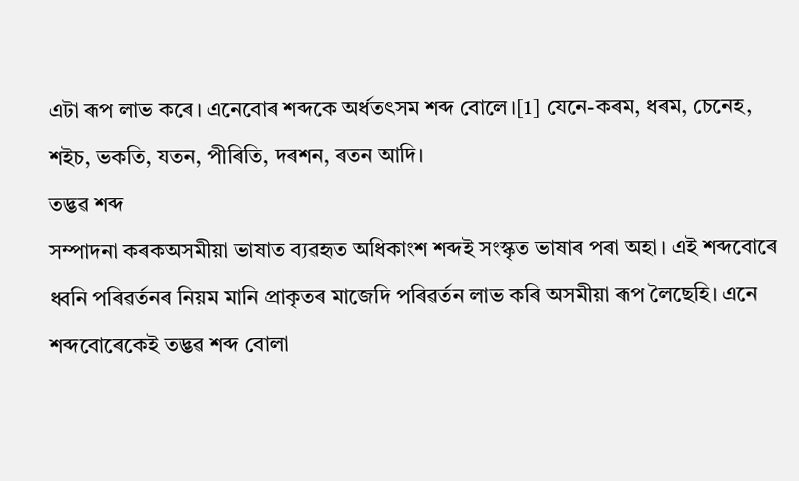এটা ৰূপ লাভ কৰে। এনেবোৰ শব্দকে অৰ্ধতৎসম শব্দ বোলে।[1] যেনে-কৰম, ধৰম, চেনেহ, শইচ, ভকতি, যতন, পীৰিতি, দৰশন, ৰতন আদি।
তদ্ভৱ শব্দ
সম্পাদনা কৰকঅসমীয়া ভাষাত ব্যৱহৃত অধিকাংশ শব্দই সংস্কৃত ভাষাৰ পৰা অহা। এই শব্দবোৰে ধ্বনি পৰিৱৰ্তনৰ নিয়ম মানি প্ৰাকৃতৰ মাজেদি পৰিৱৰ্তন লাভ কৰি অসমীয়া ৰূপ লৈছেহি। এনে শব্দবোৰেকেই তদ্ভৱ শব্দ বোলা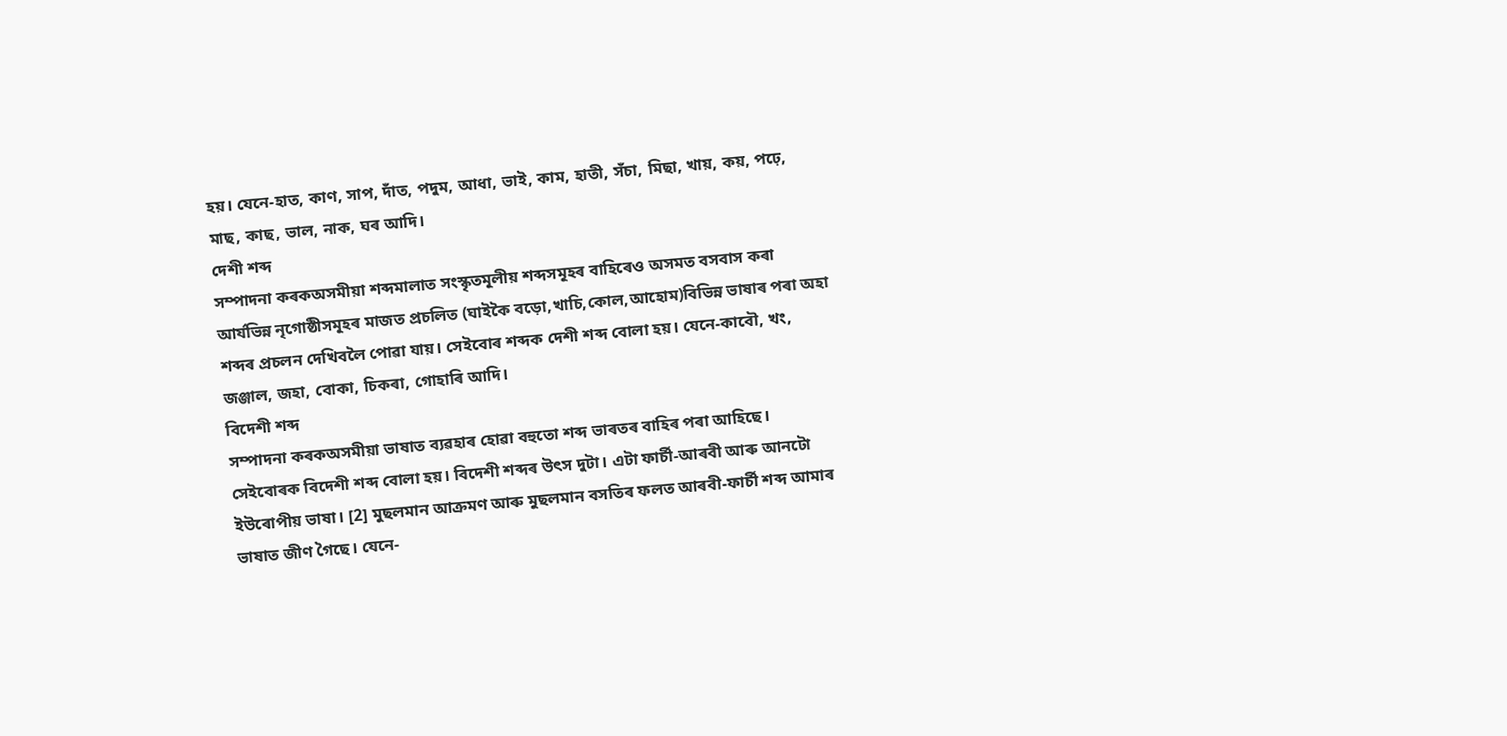হয়। যেনে-হাত, কাণ, সাপ, দাঁত, পদুম, আধা, ভাই, কাম, হাতী, সঁচা, মিছা, খায়, কয়, পঢ়ে, মাছ, কাছ, ভাল, নাক, ঘৰ আদি।
দেশী শব্দ
সম্পাদনা কৰকঅসমীয়া শব্দমালাত সংস্কৃতমূলীয় শব্দসমূহৰ বাহিৰেও অসমত বসবাস কৰা আৰ্যভিন্ন নৃগোষ্ঠীসমূহৰ মাজত প্ৰচলিত (ঘাইকৈ বড়ো,খাচি,কোল,আহোম)বিভিন্ন ভাষাৰ পৰা অহা শব্দৰ প্ৰচলন দেখিবলৈ পোৱা যায়। সেইবোৰ শব্দক দেশী শব্দ বোলা হয়। যেনে-কাবৌ, খং, জঞ্জাল, জহা, বোকা, চিকৰা, গোহাৰি আদি।
বিদেশী শব্দ
সম্পাদনা কৰকঅসমীয়া ভাষাত ব্যৱহাৰ হোৱা বহুতো শব্দ ভাৰতৰ বাহিৰ পৰা আহিছে। সেইবোৰক বিদেশী শব্দ বোলা হয়। বিদেশী শব্দৰ উৎস দুটা। এটা ফাৰ্চী-আৰবী আৰু আনটো ইউৰোপীয় ভাষা। [2] মুছলমান আক্ৰমণ আৰু মুছলমান বসতিৰ ফলত আৰবী-ফাৰ্চী শব্দ আমাৰ ভাষাত জীণ গৈছে। যেনে-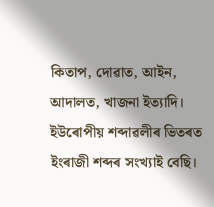কিতাপ, দোৱাত, আইন, আদালত, খাজনা ইত্যাদি। ইউৰোপীয় শব্দাৱলীৰ ভিতৰত ইংৰাজী শব্দৰ সংখ্যাই বেছি।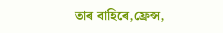তাৰ বাহিৰে,ফ্ৰেন্স,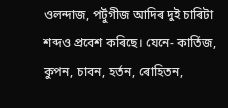ওলন্দাজ, পৰ্টুগীজ আদিৰ দুই চাৰিটা শব্দও প্ৰবেশ কৰিছে। যেনে- কাৰ্তিজ, কুপন, চাবন, হৰ্তন, ৰোহিতন,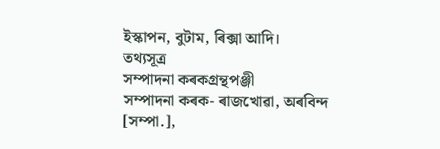ইস্কাপন, বুটাম, ৰিক্সা আদি।
তথ্যসূত্ৰ
সম্পাদনা কৰকগ্ৰন্থপঞ্জী
সম্পাদনা কৰক- ৰাজখোৱা, অৰবিন্দ [সম্পা.],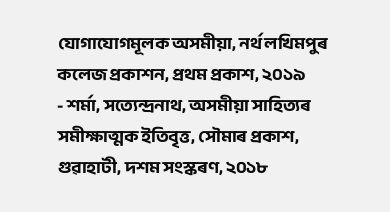যোগাযোগমূলক অসমীয়া, নৰ্থ লখিমপুৰ কলেজ প্ৰকাশন, প্ৰথম প্ৰকাশ, ২০১৯
- শৰ্মা, সত্যেন্দ্ৰনাথ, অসমীয়া সাহিত্যৰ সমীক্ষাত্মক ইতিবৃত্ত, সৌমাৰ প্ৰকাশ, গুৱাহাটী, দশম সংস্কৰণ, ২০১৮